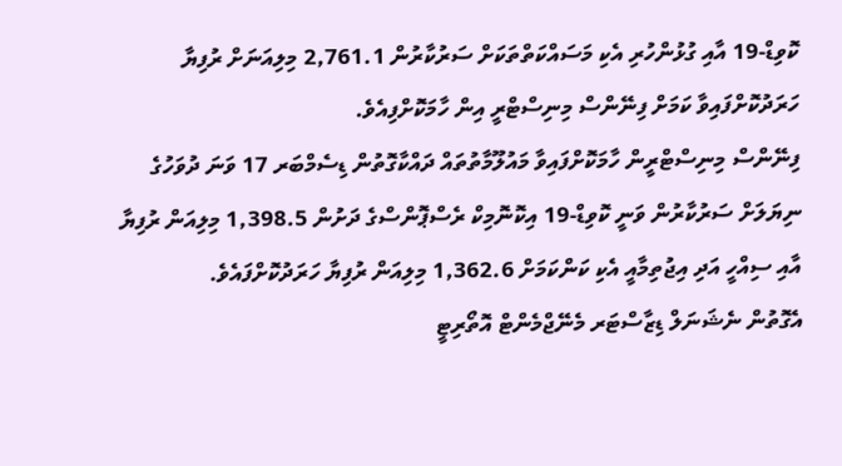ކޮވިޑް-19 އާއި ގުޅުންހުރި އެކި މަސައްކަތްތަކަށް ސަރުކާރުން 2,761.1 މިލިއަނަށް ރުފިޔާ ހަރަދުކޮށްފައިވާ ކަމަށް ފިނޭންސް މިނިސްޓްރީ އިން ހާމަކޮށްފިއެވެ.
ފިނޭންސް މިނިސްޓްރީން ހާމަކޮށްފައިވާ މައުލޫމާތުތައް ދައްކާގޮތުން ޑިސެމްބަރ 17 ވަނަ ދުވަހުގެ ނިޔަލަށް ސަރުކާރުން ވަނީ ކޮވިޑް-19 އިކޮނޮމިކް ރެސްޕޮންސްގެ ދަށުން 1,398.5 މިލިއަން ރުފިޔާ އާއި ސިއްހީ އަދި އިޖުތިމާއީ އެކި ކަންކަމަށް 1,362.6 މިލިއަން ރުފިޔާ ހަރަދުކޮށްފައެވެ.
އެގޮތުން ނެޝަނަލް ޑިޒާސްޓަރ މެނޭޖްމެންޓް އޮތޯރިޓީ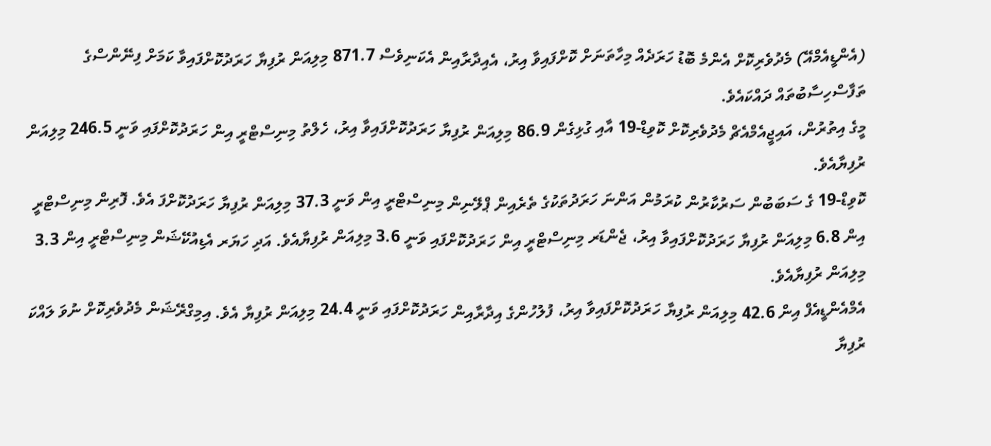(އެންޑީއެމްއޭ) މެދުވެރިކޮށް އެންމެ ބޮޑު ހަރަދެއް މިހާތަނަށް ކޮށްފައިވާ އިރު، އެއިދާރާއިން އެކަނިވެސް 871.7 މިލިއަން ރުފިޔާ ހަރަދުކޮށްފައިވާ ކަމަށް ފިނޭންސްގެ ތަފާސްހިސާބުތައް ދައްކައެވެ.
މީގެ އިތުރުން، އައިޖީއެމްއެޗް މެދުވެރިކޮށް ކޮވިޑް-19 އާއި ގުޅިގެން 86.9 މިލިއަން ރުފިޔާ ހަރަދުކޮށްފައިވާ އިރު، ހެލްތު މިނިސްޓްރީ އިން ހަރަދުކޮށްފައި ވަނީ 246.5 މިލިއަން ރުފިޔާއެވެ.
ކޮވިޑް-19 ގެ ސަބަބުން ސަރުކާރުން ކުރަމުން އަންނަ ހަރަދުތަކުގެ ތެރެއިން ޕްލޭނިން މިނިސްޓްރީ އިން ވަނީ 37.3 މިލިއަން ރުފިޔާ ހަރަދުކޮށްފަ އެވެ. ފޮރިން މިނިސްޓްރީ އިން 6.8 މިލިއަން ރުފިޔާ ހަރަދުކޮށްފައިވާ އިރު، ޖެންޑަރ މިނިސްޓްރީ އިން ހަރަދުކޮށްފައި ވަނީ 3.6 މިލިއަން ރުފިޔާއެވެ. އަދި ހަޔަރ އެޑިއުކޭޝަން މިނިސްޓްރީ އިން 3.3 މިލިއަން ރުފިޔާއެވެ.
އެމްއެންޑީއެފް އިން 42.6 މިލިއަން ރުފިޔާ ހަރަދުކޮށްފައިވާ އިރު، ފުލުހުންގެ އިދާރާއިން ހަރަދުކޮށްފައި ވަނީ 24.4 މިލިއަން ރުފިޔާ އެވެ. އިމިގްރޭޝަން މެދުވެރިކޮށް ނުވަ ލައްކަ ރުފިޔާ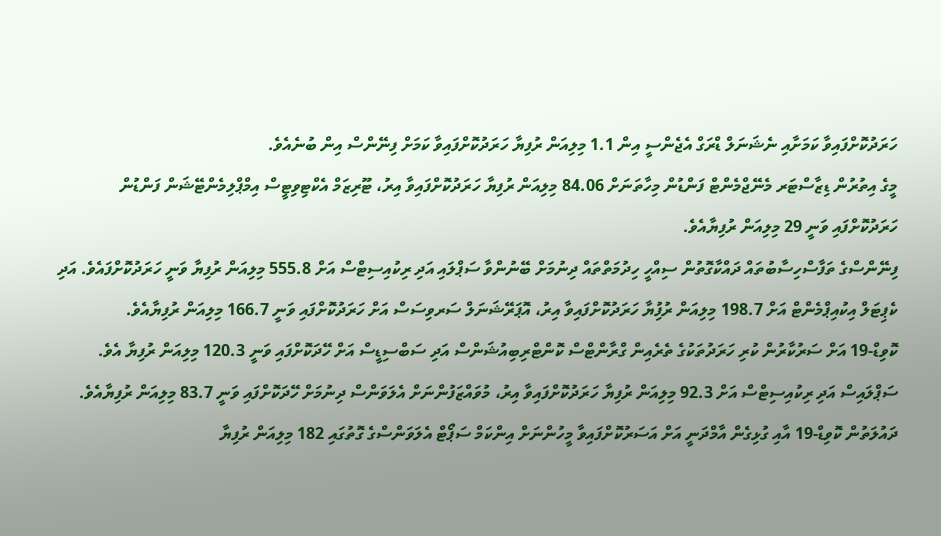ހަރަދުކޮށްފައިވާ ކަމަށާއި ނެޝަނަލް ޑްރަގް އެޖެންސީ އިން 1.1 މިލިއަން ރުފިޔާ ހަރަދުކޮށްފައިވާ ކަމަށް ފިނޭންސް އިން ބުނެއެވެ.
މީގެ އިތުރުން ޑިޒާސްޓަރ މެނޭޖްމެންޓް ފަންޑުން މިހާތަނަށް 84.06 މިލިއަން ރުފިޔާ ހަރަދުކޮށްފައިވާ އިރު، ޓޫރިޒަމް އެކްޓިވިޓީސް އިމްޕްލިމެންޓޭޝަން ފަންޑުން ހަރަދުކޮށްފައި ވަނީ 29 މިލިއަން ރުފިޔާއެވެ.
ފިނޭންސްގެ ތަފާސްހިސާބުތައް ދައްކާގޮތުން ސިއްހީ ހިދުމަތްތައް ދިނުމަށް ބޭނުންވާ ސަޕްލައި އަދި ރިކުއިސިޓްސް އަށް 555.8 މިލިއަން ރުފިޔާ ވަނީ ހަރަދުކޮށްފައެވެ. އަދި ކެޕިޓަލް އިކުއިޕްމެންޓް އަށް 198.7 މިލިއަން ރުފިުޔާ ހަރަދުކޮށްފައިވާ އިރު، އޮޕަރޭޝަނަލް ސަރވިސަސް އަށް ހަރަދުކޮށްފައި ވަނީ 166.7 މިލިއަން ރުފިޔާއެވެ.
ކޮވިޑް-19 އަށް ސަރުކާރުން ކުރި ހަރަދުތަކުގެ ތެރެއިން ގްރާންޓްސް ކޮންޓްރިބިއުޝަންސް އަދި ސަބްސިޑީސް އަށް ހޭދަކޮށްފައި ވަނީ 120.3 މިލިއަން ރުފިޔާ އެވެ. ސަޕްލައިސް އަދި ރިކުއިސިޓްސް އަށް 92.3 މިލިއަން ރުފިޔާ ހަރަދުކޮށްފައިވާ އިރު، މުވައްޒަފުންނަށް އެލަވަންސް ދިނުމަށް ހޭދަކޮށްފައި ވަނީ 83.7 މިލިއަން ރުފިޔާއެވެ.
ދައުލަތުން ކޮވިޑް-19 އާއި ގުޅިގެން އާމްދަނީ އަށް އަސަރުކޮށްފައިވާ މީހުންނަށް އިންކަމް ސަޕޯޓް އެލަވަންސްގެ ގޮތުގައި 182 މިލިއަން ރުފިޔާ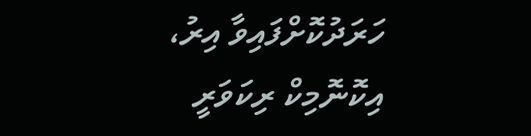ހަރަދުކޮށްފައިވާ އިރު، އިކޮނޮމިކް ރިކަވަރީ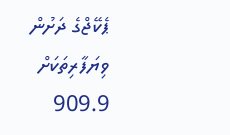ޕެކޭޖްގެ ދަށުން ވިޔަފާރިތަކަށް 909.9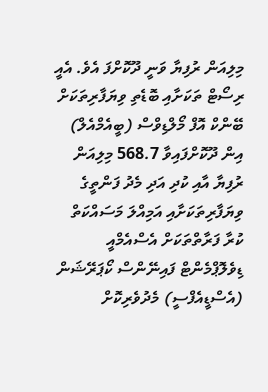މިލިއަން ރުފިޔާ ވަނީ ދޫކޮށްފަ އެވެ. އެއީ ރިސޯޓް ތަކަށާއި ބޮޑެތި ވިޔަފާރިތަކަށް ބޭންކް އޮފް މޯލްޑިވްސް (ބީއެމްއެލް) އިން ދޫކޮށްފައިވާ 568.7 މިލިއަން ރުފިޔާ އާއި ކުދި އަދި މެދު ފަންތީގެ ވިޔަފާރިތަކަށާއި އަމިއްލަ މަސައްކަތް ކުރާ ފަރާތްތަކަށް އެސްއެމްއީ ޑިވެލޮޕްމެންޓް ފައިނޭންސް ކޯޕަރޭޝަން (އެސްޑީއެފްސީ) މެދުވެރިކޮށް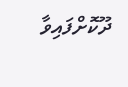ދޫކޮށްފައިވާ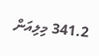341.2 މިލިއަން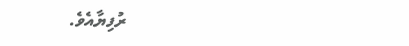ރުފިޔާއެވެ.